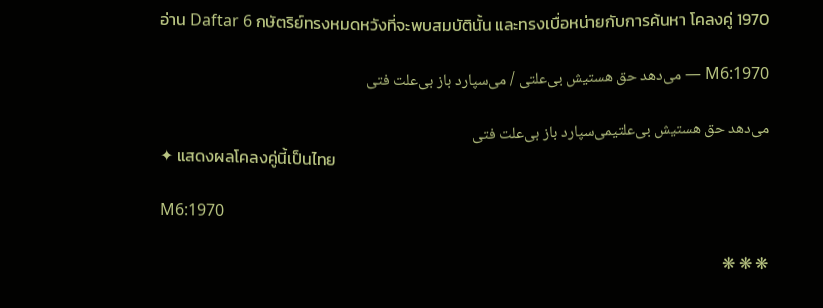อ่าน Daftar 6 กษัตริย์ทรงหมดหวังที่จะพบสมบัตินั้น และทรงเบื่อหน่ายกับการค้นหา โคลงคู่ 1970

M6:1970 — می‌دهد حق هستیش بی‌علتی / می‌سپارد باز بی‌علت فتی

می‌دهد حق هستیش بی‌علتیمی‌سپارد باز بی‌علت فتی
✦ แสดงผลโคลงคู่นี้เป็นไทย

M6:1970

❋ ❋ ❋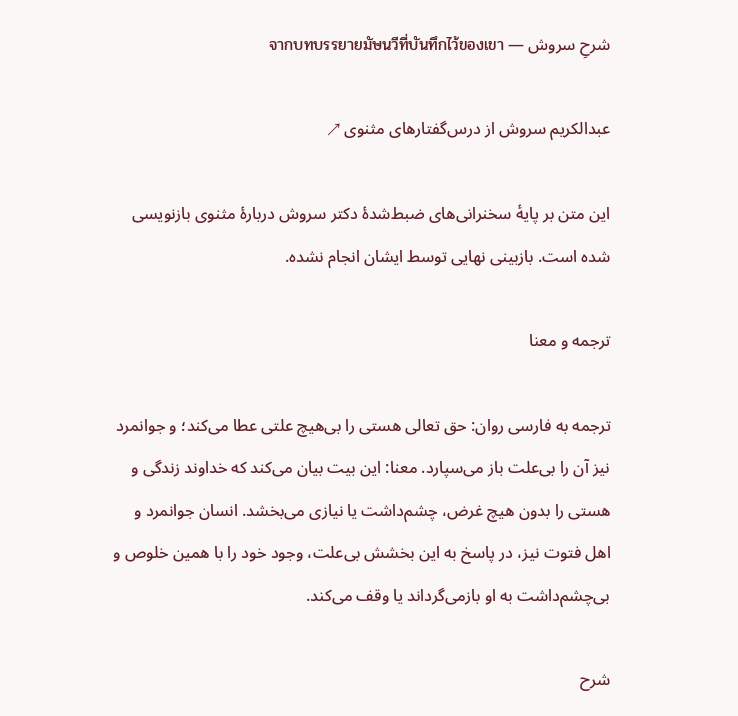شرحِ سروش — จากบทบรรยายมัษนวีที่บันทึกไว้ของเขา

عبدالکریم سروش از درس‌گفتارهای مثنوی ↗

این متن بر پایهٔ سخنرانی‌های ضبط‌شدهٔ دکتر سروش دربارهٔ مثنوی بازنویسی شده است. بازبینی نهایی توسط ایشان انجام نشده.

ترجمه و معنا

ترجمه به فارسی روان: حق تعالی هستی را بی‌هیچ علتی عطا می‌کند؛ و جوانمرد نیز آن را بی‌علت باز می‌سپارد. معنا: این بیت بیان می‌کند که خداوند زندگی و هستی را بدون هیچ غرض، چشم‌داشت یا نیازی می‌بخشد. انسان جوانمرد و اهل فتوت نیز، در پاسخ به این بخشش بی‌علت، وجود خود را با همین خلوص و بی‌چشم‌داشت به او بازمی‌گرداند یا وقف می‌کند.

شرح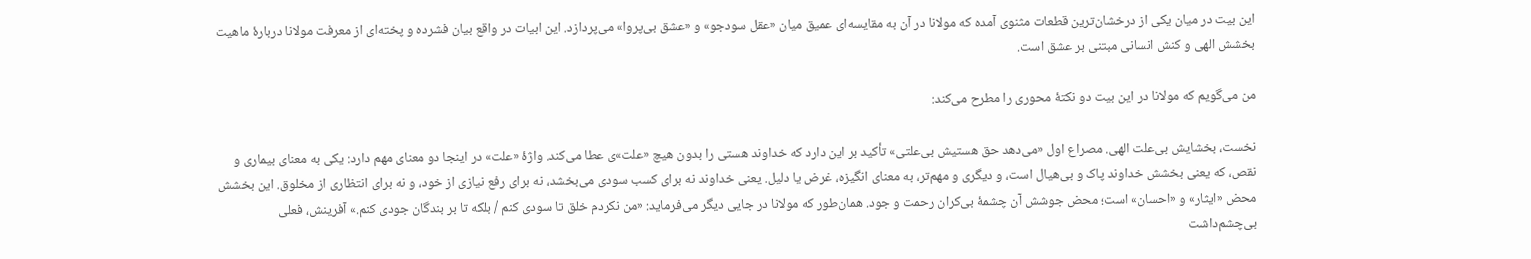این بیت در میان یکی از درخشان‌ترین قطعات مثنوی آمده که مولانا در آن به مقایسه‌ای عمیق میان «عقل سودجو» و «عشق بی‌پروا» می‌پردازد. این ابیات در واقع بیان فشرده و پخته‌ای از معرفت مولانا دربارهٔ ماهیت بخشش الهی و کنش انسانی مبتنی بر عشق است.

من می‌گویم که مولانا در این بیت دو نکتهٔ محوری را مطرح می‌کند:

نخست، بخشایش بی‌علت الهی. مصراع اول «می‌دهد حق هستیش بی‌علتی» تأکید بر این دارد که خداوند هستی را بدون هیچ «علت»ی عطا می‌کند. واژهٔ «علت» در اینجا دو معنای مهم دارد: یکی به معنای بیماری و نقص، که یعنی بخشش خداوند پاک و بی‌هیال است، و دیگری و مهم‌تر، به معنای انگیزه، غرض یا دلیل. یعنی خداوند نه برای کسب سودی می‌بخشد، نه برای رفع نیازی از خود، و نه برای انتظاری از مخلوق. این بخشش محض «ایثار» و «احسان» است؛ محض جوشش آن چشمهٔ بی‌کران رحمت و جود. همان‌طور که مولانا در جایی دیگر می‌فرماید: «من نکردم خلق تا سودی کنم / بلکه تا بر بندگان جودی کنم.» آفرینش، فعلی بی‌چشم‌داشت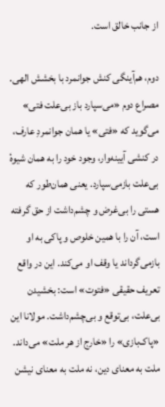از جانب خالق است.

دوم، هم‌آینگی کنش جوانمرد با بخشش الهی. مصراع دوم «می‌سپارد باز بی‌علت فتی» می‌گوید که «فتی» یا همان جوانمردِ عارف، در کنشی آیینه‌وار، وجود خود را به همان شیوهٔ بی‌علت بازمی‌سپارد. یعنی همان‌طور که هستی را بی‌غرض و چشم‌داشت از حق گرفته است، آن را با همین خلوص و پاکی به او بازمی‌گرداند یا وقف او می‌کند. این در واقع تعریف حقیقی «فتوت» است: بخشیدن بی‌علت، بی‌توقع و بی‌چشم‌داشت. مولانا این «پاک‌بازی» را «خارج از هر ملت» می‌داند. ملت به معنای دین، نه ملت به معنای نیشن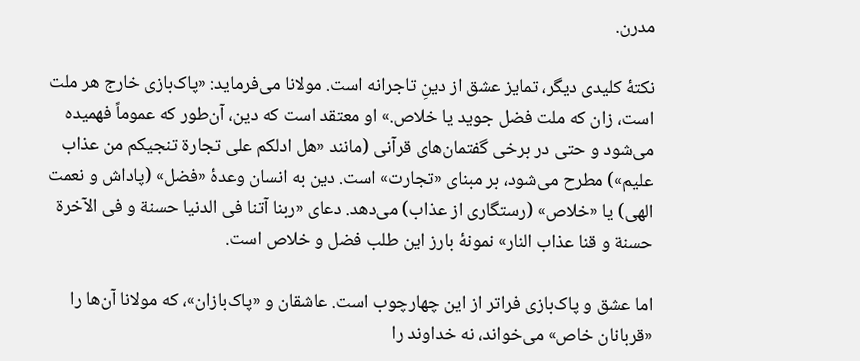مدرن.

نکتهٔ کلیدی دیگر، تمایز عشق از دینِ تاجرانه است. مولانا می‌فرماید: «پاک‌بازی خارج هر ملت است، زان که ملت فضل جوید یا خلاص.» او معتقد است که دین، آن‌طور که عموماً فهمیده می‌شود و حتی در برخی گفتمان‌های قرآنی (مانند «هل ادلکم علی تجارة تنجیکم من عذاب علیم») مطرح می‌شود، بر مبنای «تجارت» است. دین به انسان وعدهٔ «فضل» (پاداش و نعمت الهی) یا «خلاص» (رستگاری از عذاب) می‌دهد. دعای «ربنا آتنا فی الدنیا حسنة و فی الآخرة حسنة و قنا عذاب النار» نمونهٔ بارز این طلب فضل و خلاص است.

اما عشق و پاک‌بازی فراتر از این چهارچوب است. عاشقان و «پاک‌بازان»، که مولانا آن‌ها را «قربانان خاص» می‌خواند، نه خداوند را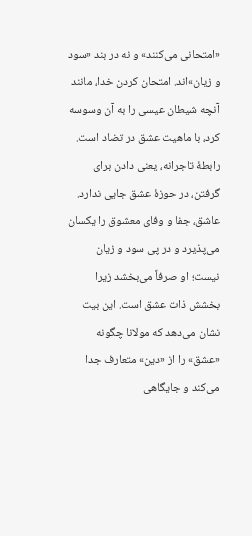«امتحانی می‌کنند» و نه در بند «سود و زیان»اند. امتحان کردن خدا، مانند آنچه شیطان عیسی را به آن وسوسه کرد، با ماهیت عشق در تضاد است. رابطهٔ تاجرانه، یعنی دادن برای گرفتن، در حوزهٔ عشق جایی ندارد. عاشق، جفا و وفای معشوق را یکسان می‌پذیرد و در پی سود و زیان نیست؛ او صرفاً می‌بخشد زیرا بخشش ذات عشق است. این بیت نشان می‌دهد که مولانا چگونه «عشق» را از «دین» متعارف جدا می‌کند و جایگاهی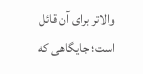والاتر برای آن قائل است؛ جایگاهی که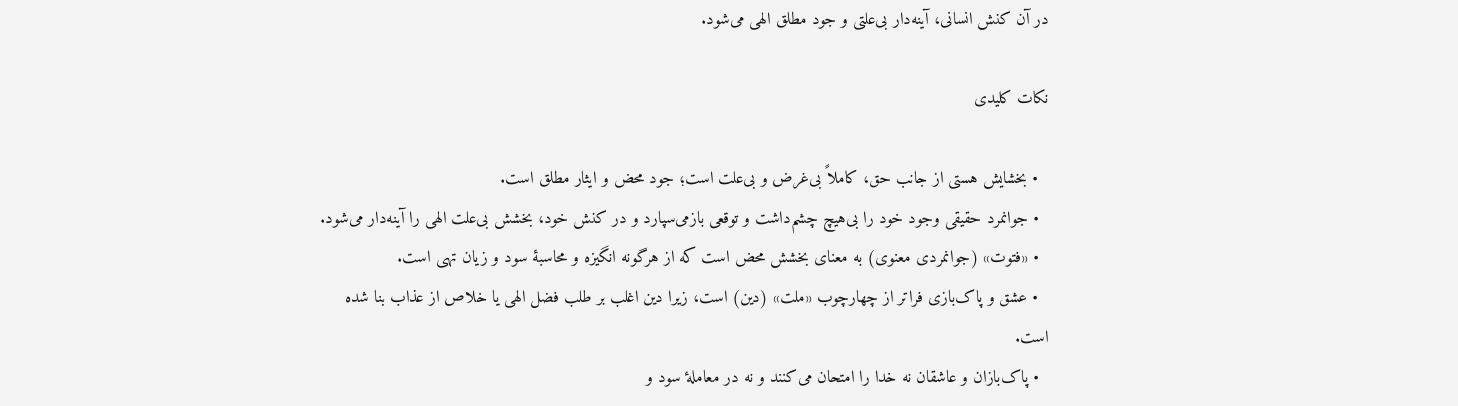در آن کنش انسانی، آینه‌دار بی‌علتی و جود مطلق الهی می‌شود.

نکات کلیدی

  • بخشایش هستی از جانب حق، کاملاً بی‌غرض و بی‌علت است؛ جود محض و ایثار مطلق است.
  • جوانمرد حقیقی وجود خود را بی‌هیچ چشم‌داشت و توقعی بازمی‌سپارد و در کنش خود، بخشش بی‌علت الهی را آینه‌دار می‌شود.
  • «فتوت» (جوانمردی معنوی) به معنای بخشش محض است که از هرگونه انگیزه و محاسبهٔ سود و زیان تهی است.
  • عشق و پاک‌بازی فراتر از چهارچوب «ملت» (دین) است، زیرا دین اغلب بر طلب فضل الهی یا خلاص از عذاب بنا شده است.
  • پاک‌بازان و عاشقان نه خدا را امتحان می‌کنند و نه در معاملهٔ سود و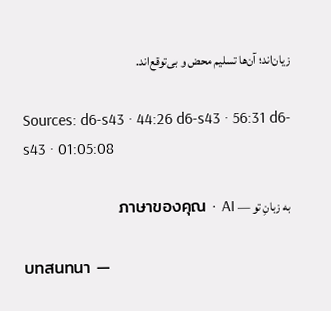زیان‌اند؛ آن‌ها تسلیم محض و بی‌توقع‌اند.

Sources: d6-s43 · 44:26 d6-s43 · 56:31 d6-s43 · 01:05:08

به زبانِ تو — ภาษาของคุณ · AI

บทสนทนา —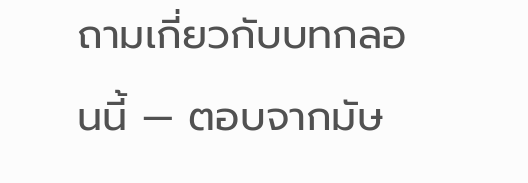ถามเกี่ยวกับบทกลอนนี้ — ตอบจากมัษ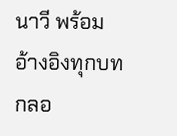นาวี พร้อมอ้างอิงทุกบทกลอ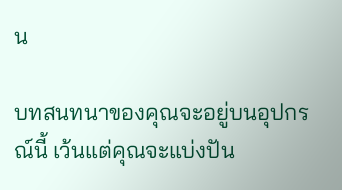น

บทสนทนาของคุณจะอยู่บนอุปกรณ์นี้ เว้นแต่คุณจะแบ่งปัน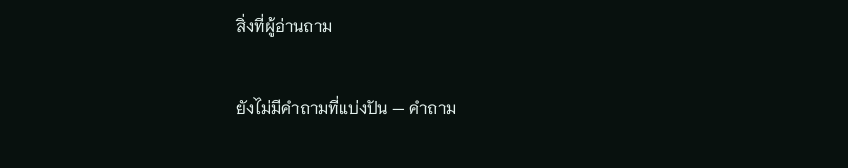สิ่งที่ผู้อ่านถาม

ยังไม่มีคำถามที่แบ่งปัน — คำถาม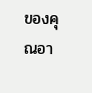ของคุณอา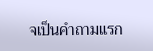จเป็นคำถามแรก